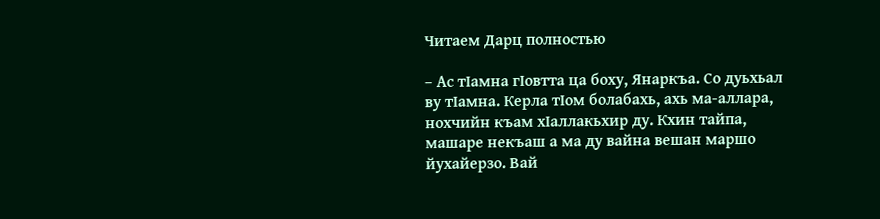Читаем Дарц полностью

– Ас тIамна гIовтта ца боху, Янаркъа. Со дуьхьал ву тIамна. Керла тIом болабахь, ахь ма-аллара, нохчийн къам хIаллакьхир ду. Кхин тайпа, машаре некъаш а ма ду вайна вешан маршо йухайерзо. Вай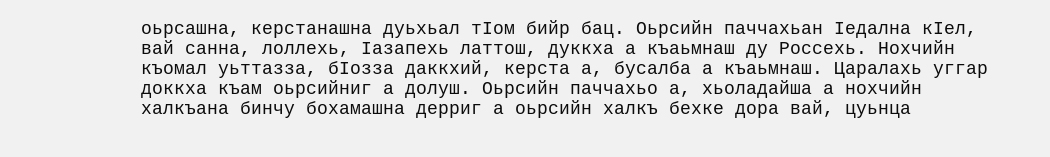оьрсашна, керстанашна дуьхьал тIом бийр бац. Оьрсийн паччахьан Iедална кIел, вай санна, лоллехь, Iазапехь латтош, дуккха а къаьмнаш ду Россехь. Нохчийн къомал уьттазза, бIозза даккхий, керста а, бусалба а къаьмнаш. Царалахь уггар доккха къам оьрсийниг а долуш. Оьрсийн паччахьо а, хьоладайша а нохчийн халкъана бинчу бохамашна дерриг а оьрсийн халкъ бехке дора вай, цуьнца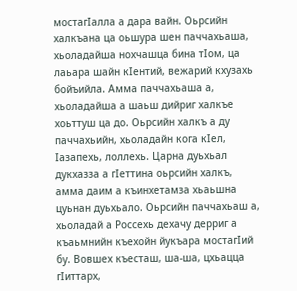мостагIалла а дара вайн. Оьрсийн халкъана ца оьшура шен паччахьаша, хьоладайша нохчашца бина тIом, ца лаьара шайн кIентий, вежарий кхузахь бойъийла. Амма паччахьаша а, хьоладайша а шаьш дийриг халкъе хоьттуш ца до. Оьрсийн халкъ а ду паччахьийн, хьоладайн кога кIел, Iазапехь, лоллехь. Царна дуьхьал дукхазза а гIеттина оьрсийн халкъ, амма даим а къинхетамза хьаьшна цуьнан дуьхьало. Оьрсийн паччахьаш а, хьоладай а Россехь дехачу дерриг а къаьмнийн къехойн йукъара мостагIий бу. Вовшех къесташ, ша-ша, цхьацца гIиттарх,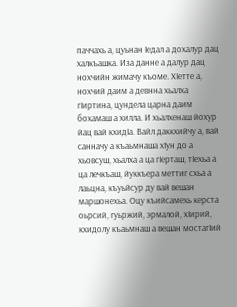паччахь а, цуьнан Iедал а дохалур дац халкъашка. Иза данне а далур дац нохчийн жимачу къоме. ХIетте а, нохчий даим а девнна хьалха гIиртина, цундела царна даим бохамаш а хилла. И хьалхенаш йохур йац вай кхидIа. Вайл даккхийчу а, вай санначу а къаьмнаша хIун до а хьовсуш, хьалха а ца гIерташ, тIехьа а ца лечкъаш, йуккъера меттиг схьа а лаьцна, къуьйсур ду вай вешан маршонехьа. Оцу къийсамехь керста оьрсий, гуьржий, эрмалой, хIирий, кхидолу къаьмнаш а вешан мостагIий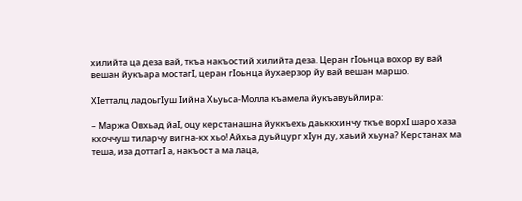хилийта ца деза вай, ткъа накъостий хилийта деза. Церан гIоьнца вохор ву вай вешан йукъара мостагI, церан гIоьнца йухаерзор йу вай вешан маршо.

ХIетталц ладоьгIуш Iийна Хьуьса-Молла къамела йукъавуьйлира:

– Маржа Овхьад йаI, оцу керстанашна йуккъехь даьккхинчу ткъе ворхI шаро хаза кхоччуш тиларчу вигна-кх хьо! Айхьа дуьйцург хIун ду, хаьий хьуна? Керстанах ма теша, иза доттагI а, накъост а ма лаца,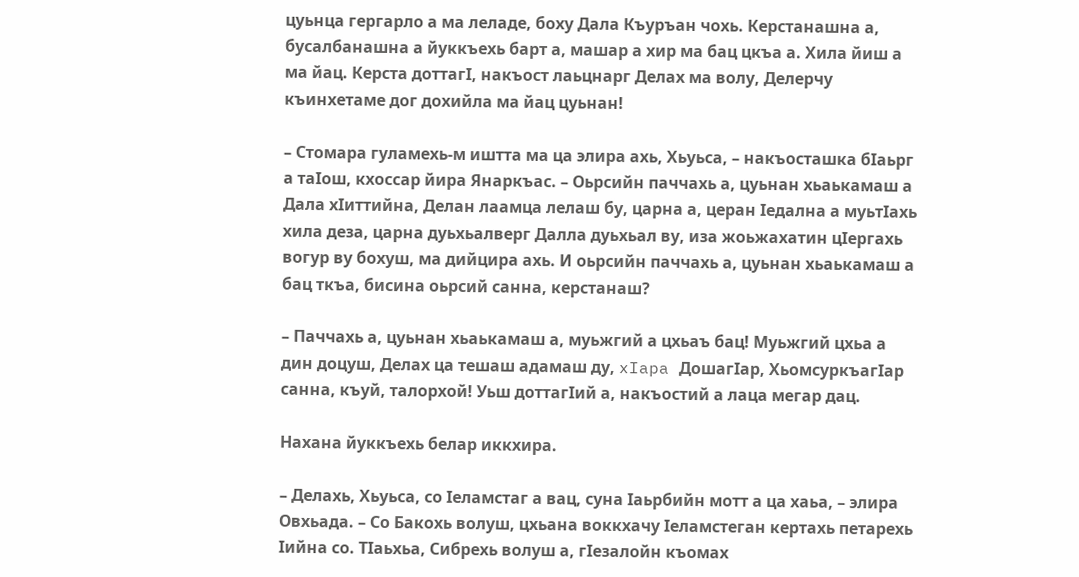цуьнца гергарло а ма леладе, боху Дала Къуръан чохь. Керстанашна а, бусалбанашна а йуккъехь барт а, машар а хир ма бац цкъа а. Хила йиш а ма йац. Керста доттагI, накъост лаьцнарг Делах ма волу, Делерчу къинхетаме дог дохийла ма йац цуьнан!

– Стомара гуламехь-м иштта ма ца элира ахь, Хьуьса, – накъосташка бIаьрг а таIош, кхоссар йира Янаркъас. – Оьрсийн паччахь а, цуьнан хьаькамаш а Дала хIиттийна, Делан лаамца лелаш бу, царна а, церан Iедална а муьтIахь хила деза, царна дуьхьалверг Далла дуьхьал ву, иза жоьжахатин цIергахь вогур ву бохуш, ма дийцира ахь. И оьрсийн паччахь а, цуьнан хьаькамаш а бац ткъа, бисина оьрсий санна, керстанаш?

– Паччахь а, цуьнан хьаькамаш а, муьжгий а цхьаъ бац! Муьжгий цхьа а дин доцуш, Делах ца тешаш адамаш ду, xIapa ДошагIар, ХьомсуркъагIар санна, къуй, талорхой! Уьш доттагIий а, накъостий а лаца мегар дац.

Нахана йуккъехь белар иккхира.

– Делахь, Хьуьса, со Iеламстаг а вац, суна Iаьрбийн мотт а ца хаьа, – элира Овхьада. – Со Бакохь волуш, цхьана воккхачу Iеламстеган кертахь петарехь Iийна со. ТIаьхьа, Сибрехь волуш а, гIезалойн къомах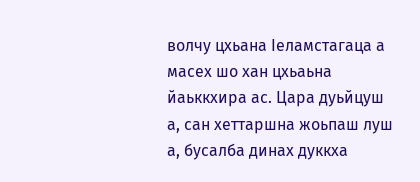волчу цхьана Iеламстагаца а масех шо хан цхьаьна йаьккхира ас. Цара дуьйцуш а, сан хеттаршна жоьпаш луш а, бусалба динах дуккха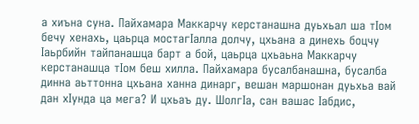а хиъна суна. Пайхамара Маккарчу керстанашна дуьхьал ша тIом бечу хенахь, цаьрца мостагIалла долчу, цхьана а динехь боцчу Iаьрбийн тайпанашца барт а бой, цаьрца цхьаьна Маккарчу керстанашца тIом беш хилла. Пайхамара бусалбанашна, бусалба динна аьттонна цхьана ханна динарг, вешан маршонан дуьхьа вай дан хIунда ца мега? И цхьаъ ду. ШолгIа, сан вашас Iабдис,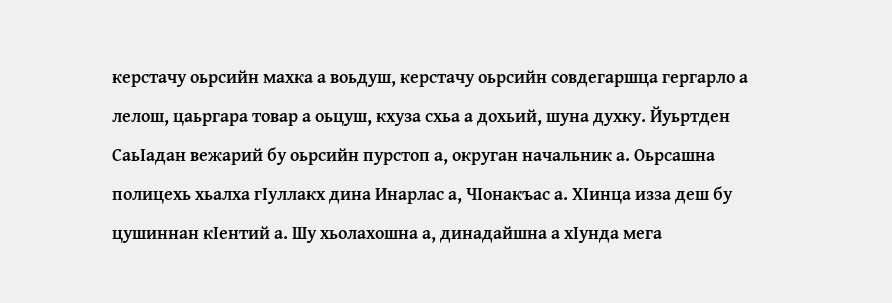керстачу оьрсийн махка а воьдуш, керстачу оьрсийн совдегаршца гергарло а лелош, цаьргара товар а оьцуш, кхуза схьа а дохьий, шуна духку. Йуьртден СаьIадан вежарий бу оьрсийн пурстоп а, округан начальник а. Оьрсашна полицехь хьалха гIуллакх дина Инарлас а, ЧIонакъас а. ХIинца изза деш бу цушиннан кIентий а. Шу хьолахошна а, динадайшна а хIунда мега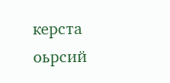керста оьрсий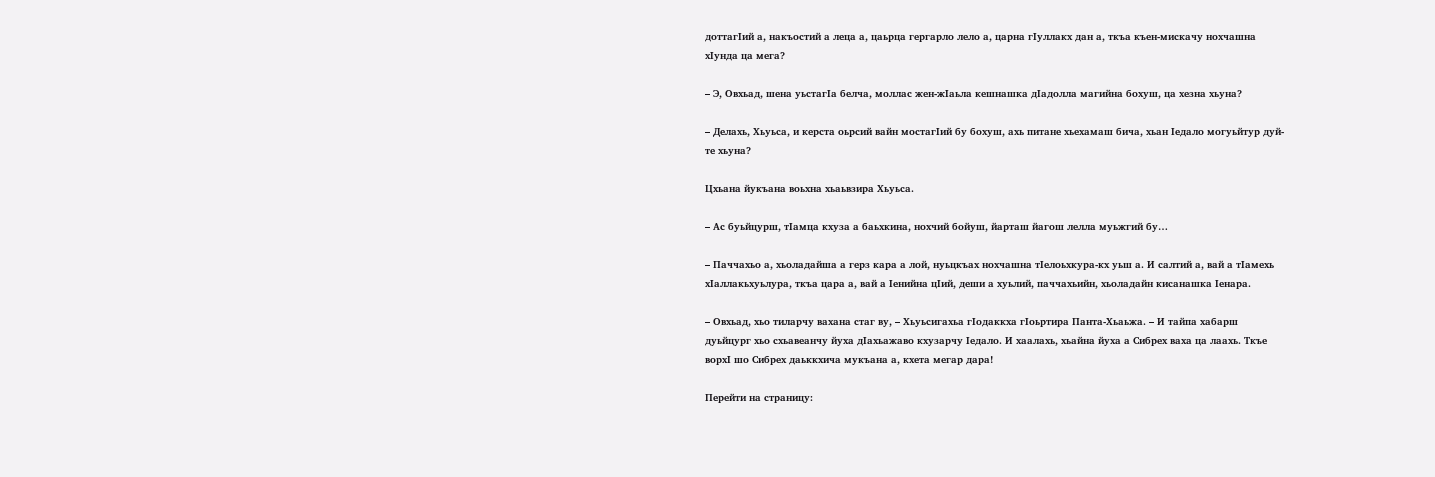доттагIий а, накъостий а леца а, цаьрца гергарло лело а, царна гIуллакх дан а, ткъа къен-мискачу нохчашна хIунда ца мега?

– Э, Овхьад, шена уьстагIа белча, моллас жен-жIаьла кешнашка дIадолла магийна бохуш, ца хезна хьуна?

– Делахь, Хьуьса, и керста оьрсий вайн мостагIий бу бохуш, ахь питане хьехамаш бича, хьан Iедало могуьйтур дуй-те хьуна?

Цхьана йукъана воьхна хьаьвзира Хьуьса.

– Ас буьйцурш, тIамца кхуза а баьхкина, нохчий бойуш, йарташ йагош лелла муьжгий бу…

– Паччахьо а, хьоладайша а герз кара а лой, нуьцкъах нохчашна тIелоьхкура-кх уьш а. И салтий а, вай а тIамехь хIаллакьхуьлура, ткъа цара а, вай а Iенийна цIий, деши а хуьлий, паччахьийн, хьоладайн кисанашка Iенара.

– Овхьад, хьо тиларчу вахана стаг ву, – Хьуьсигахьа гIoдаккха гIоьртира Панта-Хьаьжа. – И тайпа хабарш дуьйцург хьо схьавеанчу йуха дIахьажаво кхузарчу Iедало. И хаалахь, хьайна йуха а Сибрех ваха ца лаахь. Ткъе ворхI шо Сибрех даьккхича мукъана а, кхета мегар дара!

Перейти на страницу: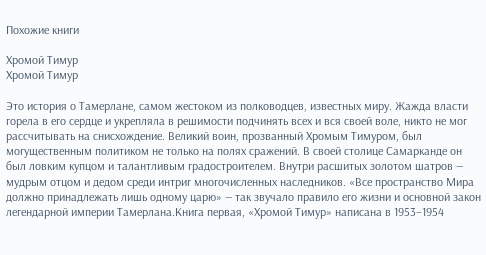Похожие книги

Хромой Тимур
Хромой Тимур

Это история о Тамерлане, самом жестоком из полководцев, известных миру. Жажда власти горела в его сердце и укрепляла в решимости подчинять всех и вся своей воле, никто не мог рассчитывать на снисхождение. Великий воин, прозванный Хромым Тимуром, был могущественным политиком не только на полях сражений. В своей столице Самарканде он был ловким купцом и талантливым градостроителем. Внутри расшитых золотом шатров — мудрым отцом и дедом среди интриг многочисленных наследников. «Все пространство Мира должно принадлежать лишь одному царю» — так звучало правило его жизни и основной закон легендарной империи Тамерлана.Книга первая, «Хромой Тимур» написана в 1953–1954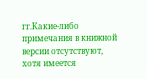гг.Какие-либо примечания в книжной версии отсутствуют, хотя имеется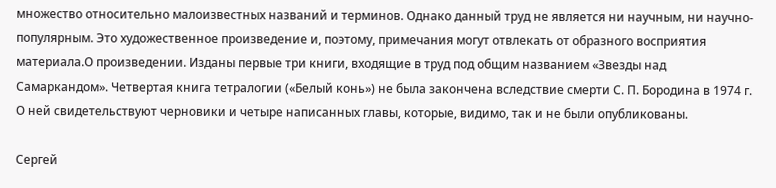множество относительно малоизвестных названий и терминов. Однако данный труд не является ни научным, ни научно-популярным. Это художественное произведение и, поэтому, примечания могут отвлекать от образного восприятия материала.О произведении. Изданы первые три книги, входящие в труд под общим названием «Звезды над Самаркандом». Четвертая книга тетралогии («Белый конь») не была закончена вследствие смерти С. П. Бородина в 1974 г. О ней свидетельствуют черновики и четыре написанных главы, которые, видимо, так и не были опубликованы.

Сергей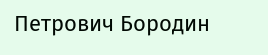Петрович Бородин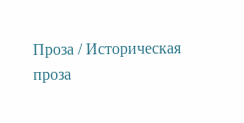Проза / Историческая проза